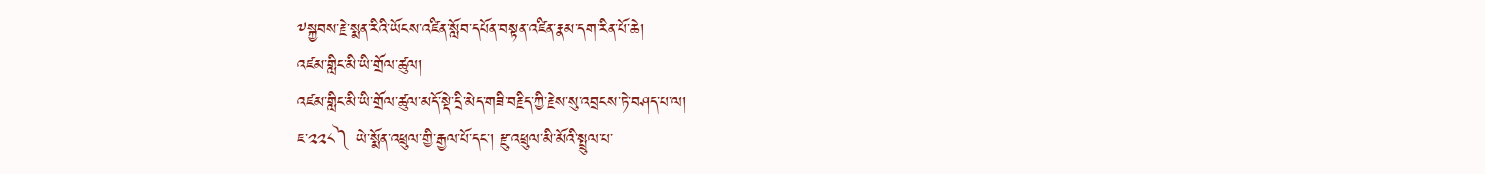༸སྐྱབས་རྗེ་སྨན་རིའི་ཡོངས་འཛིན་སློབ་དཔོན་བསྟན་འཛིན་རྣམ་དག་རིན་པོ་ཆེ།
འཛམ་གླིང་མི་ཡི་གྲོལ་ཚུལ།
འཛམ་གླིང་མི་ཡི་གྲོལ་ཚུལ་མདོ་སྡེ་དྲི་མེད་གཟི་བརྗིད་ཀྱི་རྗེས་སུ་འབྲངས་ཏེ་བཤད་པ་ལ།
ཇ་༢༢༨༽ ཡེ་སྨོན་འཕྲུལ་གྱི་རྒྱལ་པོ་དང་། རྫུ་འཕྲུལ་མི་མོའི་སྤྲུལ་པ་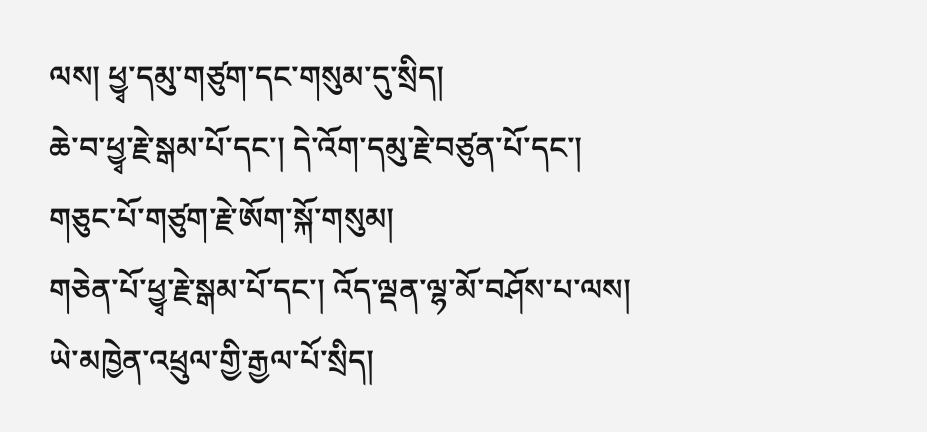ལས། ཕྱྭ་དམུ་གཙུག་དང་གསུམ་དུ་སྲིད།
ཆེ་བ་ཕྱྭ་རྗེ་སྒམ་པོ་དང་། དེ་འོག་དམུ་རྗེ་བཙུན་པོ་དང་། གཅུང་པོ་གཙུག་རྗེ་ཨོག་སྐོ་གསུམ།
གཅེན་པོ་ཕྱྭ་རྗེ་སྒམ་པོ་དང་། འོད་ལྡན་ལྷ་མོ་བཤོས་པ་ལས། ཡེ་མཁྱེན་འཕྲུལ་གྱི་རྒྱལ་པོ་སྲིད།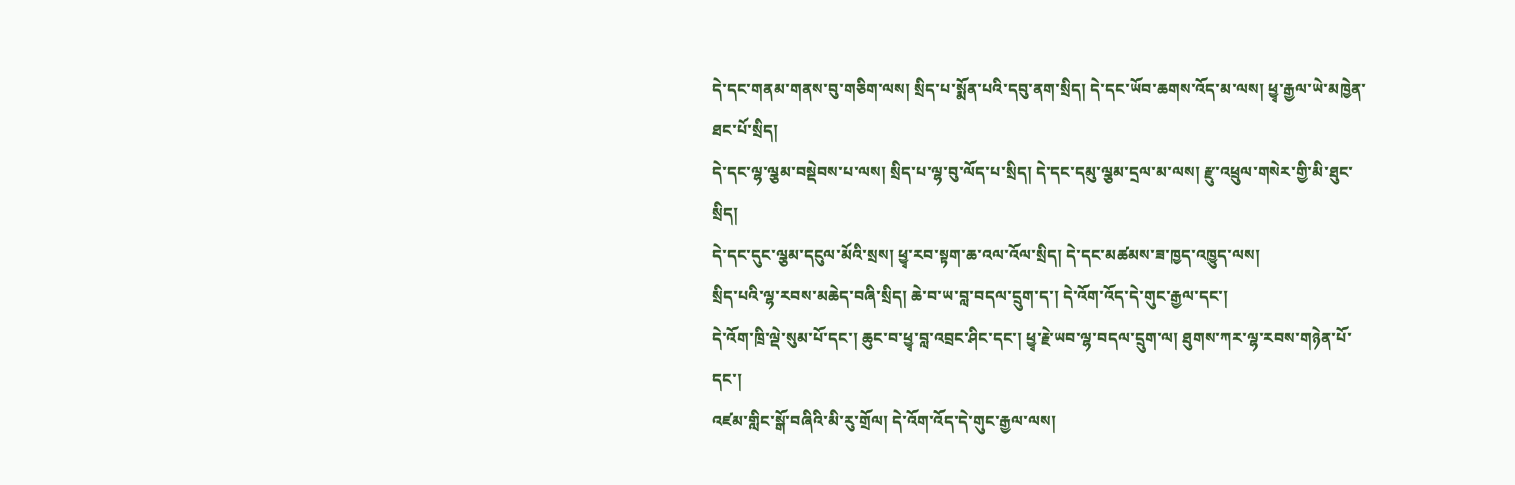དེ་དང་གནམ་གནས་བུ་གཅིག་ལས། སྲིད་པ་སྨོན་པའི་དབུ་ནག་སྲིད། དེ་དང་ཡོབ་ཆགས་འོད་མ་ལས། ཕྱྭ་རྒྱལ་ཡེ་མཁྱེན་ཐང་པོ་སྲིད།
དེ་དང་ལྷ་ལྕམ་བསྡེབས་པ་ལས། སྲིད་པ་ལྷ་བུ་ལོད་པ་སྲིད། དེ་དང་དམུ་ལྕམ་དྲལ་མ་ལས། རྫུ་འཕྲུལ་གསེར་གྱི་མི་ཐུང་སྲིད།
དེ་དང་དུང་ལྕམ་དངུལ་མོའི་སྲས། ཕྱྭ་རབ་སྟག་ཆ་འལ་འོལ་སྲིད། དེ་དང་མཚམས་ཟ་ཁྱད་འཁྱུད་ལས།
སྲིད་པའི་ལྷ་རབས་མཆེད་བཞི་སྲིད། ཆེ་བ་ཡ་བླ་བདལ་དྲུག་ད་། དེ་འོག་འོད་དེ་གུང་རྒྱལ་དང་།
དེ་འོག་ཁྲི་ལྡེ་སུམ་པོ་དང་། ཆུང་བ་ཕྱྭ་བླ་འབྲང་ཤིང་དང་། ཕྱྭ་རྗེ་ཡབ་ལྷ་བདལ་དྲུག་ལ། ཐུགས་ཀར་ལྷ་རབས་གཉེན་པོ་དང་།
འཛམ་གླིང་སྒོ་བཞིའི་མི་རུ་གྲོལ། དེ་འོག་འོད་དེ་གུང་རྒྱལ་ལས།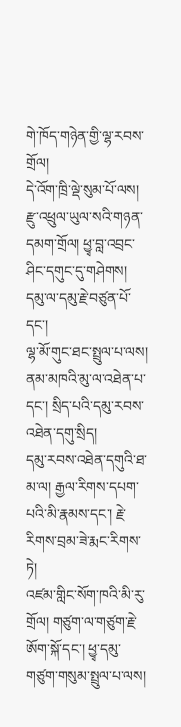གེ་ཁོད་གཉེན་གྱི་ལྷ་རབས་གྲོལ།
དེ་འོག་ཁྲི་ལྡེ་སུམ་པོ་ལས། རྫུ་འཕྲུལ་ཡུལ་སའི་གཉན་དམག་གྲོལ། ཕྱྭ་བླ་འབྲང་ཤིང་དགུང་དུ་གཤེགས། དམུ་ལ་དམུ་རྗེ་བཙུན་པོ་དང་།
ལྷ་མོ་གུང་ཐང་སྤྲུལ་པ་ལས། ནམ་མཁའི་མུ་ལ་འཐེན་པ་དང་། སྲིད་པའི་དམུ་རབས་འཐེན་དགུ་སྲིད།
དམུ་རབས་འཐེན་དགུའི་ཐ་མ་ལ། རྒྱལ་རིགས་དཔག་པའི་མི་རྣམས་དང་། རྗེ་རིགས་བྲམ་ཟེ་རྨང་རིགས་ཏེ།
འཛམ་གླིང་སོག་ཁའི་མི་རུ་གྲོལ། གཙུག་ལ་གཙུག་རྗེ་ཨོག་སྐོ་དང་། ཕྱྭ་དམུ་གཙུག་གསུམ་སྤྲུལ་པ་ལས།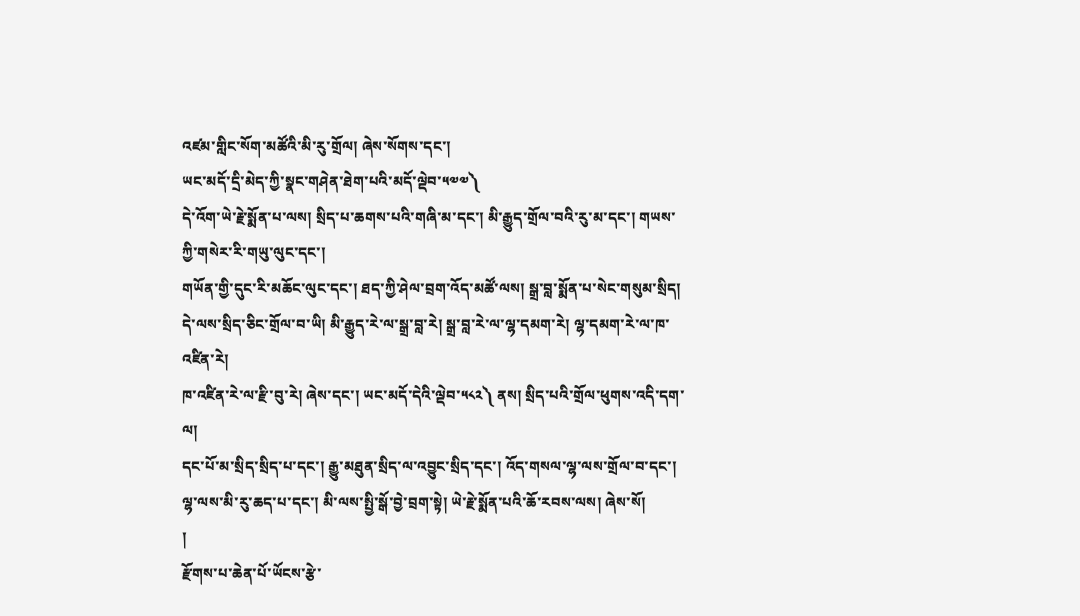འཛམ་གླིང་སོག་མཚོའི་མི་རུ་གྲོལ། ཞེས་སོགས་དང་།
ཡང་མདོ་དྲི་མེད་ཀྱི་སྣང་གཤེན་ཐེག་པའི་མདོ་ལྡེབ་༥༧༧༽
དེ་འོག་ཡེ་རྗེ་སྨོན་པ་ལས། སྲིད་པ་ཆགས་པའི་གཞི་མ་དང་། མི་རྒྱུད་གྲོལ་བའི་རུ་མ་དང་། གཡས་ཀྱི་གསེར་རི་གཡུ་ལུང་དང་།
གཡོན་གྱི་དུང་རི་མཆོང་ལུང་དང་། ཐད་ཀྱི་ཤེལ་བྲག་འོད་མཚོ་ལས། སྒྲ་བླ་སྨོན་པ་སེང་གསུམ་སྲིད།
དེ་ལས་སྲིད་ཅིང་གྲོལ་བ་ཡི། མི་རྒྱུད་རེ་ལ་སྒྲ་བླ་རེ། སྒྲ་བླ་རེ་ལ་ལྷ་དམག་རེ། ལྷ་དམག་རེ་ལ་ཁ་འཛིན་རེ།
ཁ་འཛིན་རེ་ལ་རྫི་བུ་རེ། ཞེས་དང་། ཡང་མདོ་དེའི་ལྡེབ་༥༨༢༽ ནས། སྲིད་པའི་གྲོལ་ཕུགས་འདི་དག་ལ།
དང་པོ་མ་སྲིད་སྲིད་པ་དང་། རྒྱུ་མཐུན་སྲིད་ལ་འབྱུང་སྲིད་དང་། འོད་གསལ་ལྷ་ལས་གྲོལ་བ་དང་།
ལྷ་ལས་མི་རུ་ཆད་པ་དང་། མི་ལས་སྤྱི་སྒོ་བྱེ་བྲག་སྟེ། ཡེ་རྗེ་སྨོན་པའི་ཆོ་རབས་ལས། ཞེས་སོ།
།
རྫོགས་པ་ཆེན་པོ་ཡོངས་རྩེ་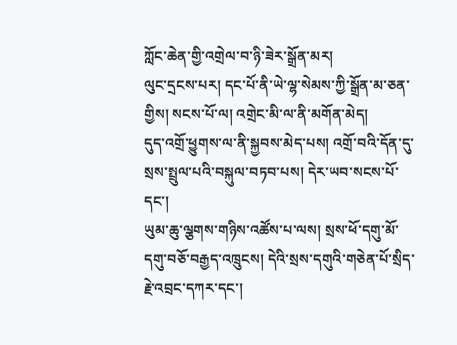ཀློང་ཆེན་གྱི་འགྲེལ་བ་ཉི་ཟེར་སྒྲོན་མར།
ལུང་དྲངས་པར། དང་པོ་ནི་ཡེ་ལྷ་སེམས་ཀྱི་སྒྲོན་མ་ཅན་གྱིས། སངས་པོ་ལ། འགྲེང་མི་ལ་ནི་མགོན་མེད།
དུད་འགྲོ་ཕྱུགས་ལ་ནི་སྐྱབས་མེད་པས། འགྲོ་བའི་དོན་དུ་སྲས་སྤྲུལ་པའི་བསྐུལ་བཏབ་པས། དེར་ཡབ་སངས་པོ་དང་།
ཡུམ་ཆུ་ལྕགས་གཉིས་འཚོས་པ་ལས། སྲས་ཕོ་དགུ་མོ་དགུ་བཅོ་བརྒྱད་འཁྲུངས། དེའི་སྲས་དགུའི་གཅེན་པོ་སྲིད་རྗེ་འབྲང་དཀར་དང་།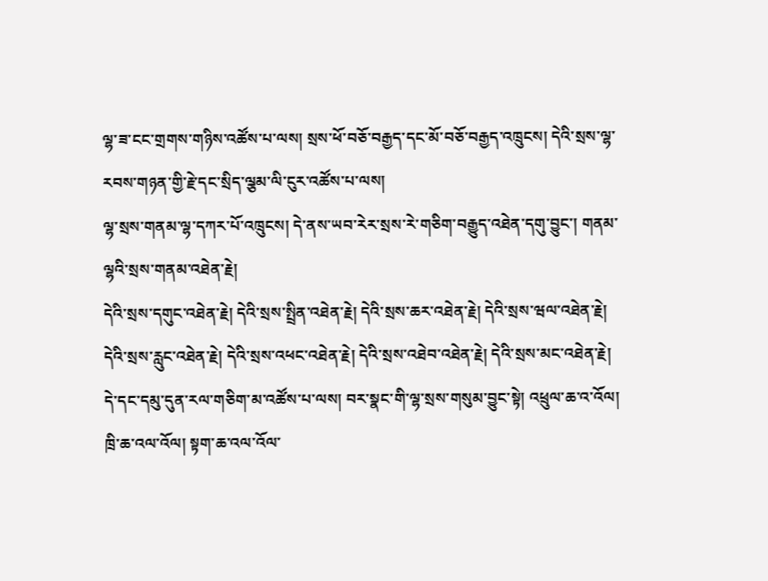ལྷ་ཟ་ངང་གྲགས་གཉིས་འཚོས་པ་ལས། སྲས་ཕོ་བཅོ་བརྒྱད་དང་མོ་བཅོ་བརྒྱད་འཁྲུངས། དེའི་སྲས་ལྷ་རབས་གཉན་གྱི་རྗེ་དང་སྲིད་ལྕམ་ལི་ངུར་འཚོས་པ་ལས།
ལྷ་སྲས་གནམ་ལྷ་དཀར་པོ་འཁྲུངས། དེ་ནས་ཡབ་རེར་སྲས་རེ་གཅིག་བརྒྱུད་འཐེན་དགུ་བྱུང་། གནམ་ལྷའི་སྲས་གནམ་འཐེན་རྗེ།
དེའི་སྲས་དགུང་འཐེན་རྗེ། དེའི་སྲས་སྤྲིན་འཐེན་རྗེ། དེའི་སྲས་ཆར་འཐེན་རྗེ། དེའི་སྲས་ཝལ་འཐེན་རྗེ།
དེའི་སྲས་རླུང་འཐེན་རྗེ། དེའི་སྲས་འཕང་འཐེན་རྗེ། དེའི་སྲས་འཐེབ་འཐེན་རྗེ། དེའི་སྲས་མང་འཐེན་རྗེ།
དེ་དང་དམུ་དུན་རལ་གཅིག་མ་འཚོས་པ་ལས། བར་སྣང་གི་ལྷ་སྲས་གསུམ་བྱུང་སྟེ། འཕྲུལ་ཆ་འ་འོལ།
ཁྲི་ཆ་འལ་འོལ། སྟག་ཆ་འལ་འོལ་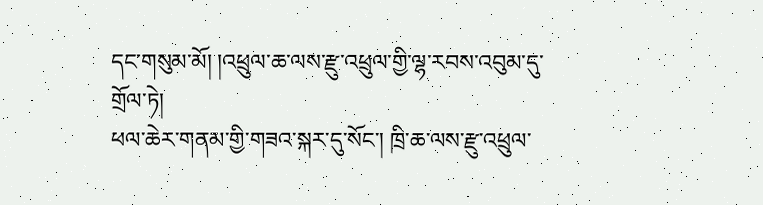དང་གསུམ་མོ། །འཕྲུལ་ཆ་ལས་རྫུ་འཕྲུལ་གྱི་ལྷ་རབས་འབུམ་དུ་གྲོལ་ཏེ།
ཕལ་ཆེར་གནམ་གྱི་གཟའ་སྐར་དུ་སོང་། ཁྲི་ཆ་ལས་རྫུ་འཕྲུལ་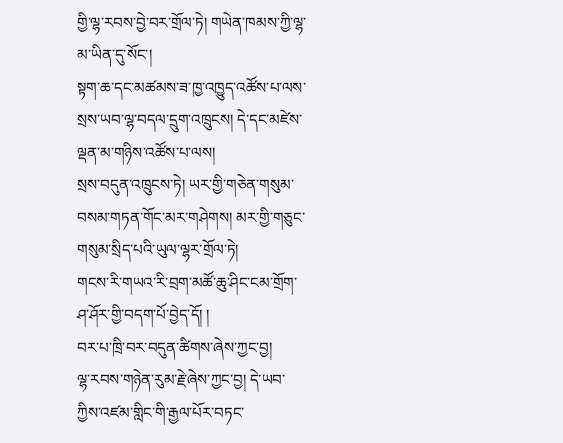གྱི་ལྷ་རབས་བྱེ་བར་གྲོལ་ཏེ། གཡེན་ཁམས་ཀྱི་ལྷ་མ་ཡིན་དུ་སོང་།
སྟག་ཆ་དང་མཚམས་ཟ་ཁྱ་འཁྱུད་འཚོས་པ་ལས་སྲས་ཡབ་ལྷ་བདལ་དྲུག་འཁྲུངས། དེ་དང་མཛེས་ལྡན་མ་གཉིས་འཚོས་པ་ལས།
སྲས་བདུན་འཁྲུངས་ཏེ། ཡར་གྱི་གཅེན་གསུམ་བསམ་གཏན་གོང་མར་གཤེགས། མར་གྱི་གཅུང་གསུམ་སྲིད་པའི་ཡུལ་ལྷར་གྲོལ་ཏེ།
གངས་རི་གཡའ་རི་བྲག་མཚོ་ཆུ་ཤིང་ངམ་གྲོག་ཤ་ཤོར་གྱི་བདག་པོ་བྱེད་དོ། །
བར་པ་ཁྲི་བར་བདུན་ཚིགས་ཞེས་ཀྱང་བྱ།
ལྷ་རབས་གཉེན་རུམ་རྗེ་ཞེས་ཀྱང་བྱ། དེ་ཡབ་ཀྱིས་འཛམ་གླིང་གི་རྒྱལ་པོར་བཏང་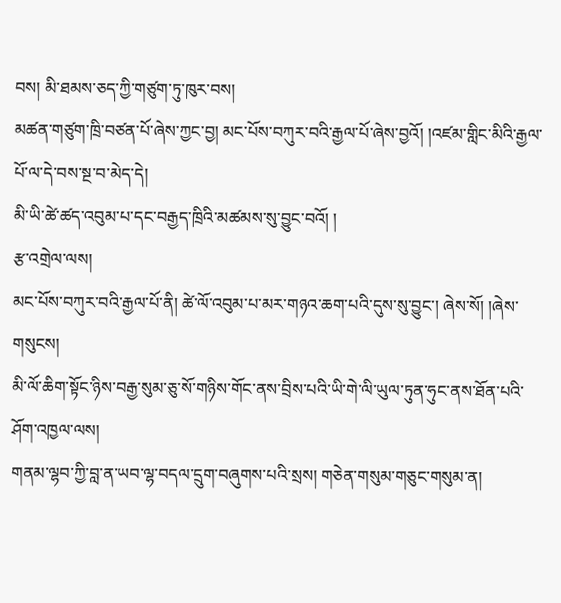བས། མི་ཐམས་ཅད་ཀྱི་གཙུག་ཏུ་ཁུར་བས།
མཚན་གཙུག་ཁྲི་བཙན་པོ་ཞེས་ཀྱང་བྱ། མང་པོས་བཀུར་བའི་རྒྱལ་པོ་ཞེས་བྱའོ། །འཛམ་གླིང་མིའི་རྒྱལ་པོ་ལ་དེ་བས་སྔ་བ་མེད་དེ།
མི་ཡི་ཚེ་ཚད་འབུམ་པ་དང་བརྒྱད་ཁྲིའི་མཚམས་སུ་བྱུང་བའོ། །
རྩ་འགྲེལ་ལས།
མང་པོས་བཀུར་བའི་རྒྱལ་པོ་ནི། ཚེ་ལོ་འབུམ་པ་མར་གཉའ་ཆག་པའི་དུས་སུ་བྱུང་། ཞེས་སོ། །ཞེས་གསུངས།
མི་ལོ་ཆིག་སྟོང་ཉིས་བརྒྱ་སུམ་ཅུ་སོ་གཉིས་གོང་ནས་བྲིས་པའི་ཡི་གེ་ལི་ཡུལ་ཏུན་ཧུང་ནས་ཐོན་པའི་ཤོག་འཁྱལ་ལས།
གནམ་ལྷབ་ཀྱི་བླ་ན་ཡབ་ལྷ་བདལ་དྲུག་བཞུགས་པའི་སྲས། གཅེན་གསུམ་གཅུང་གསུམ་ན།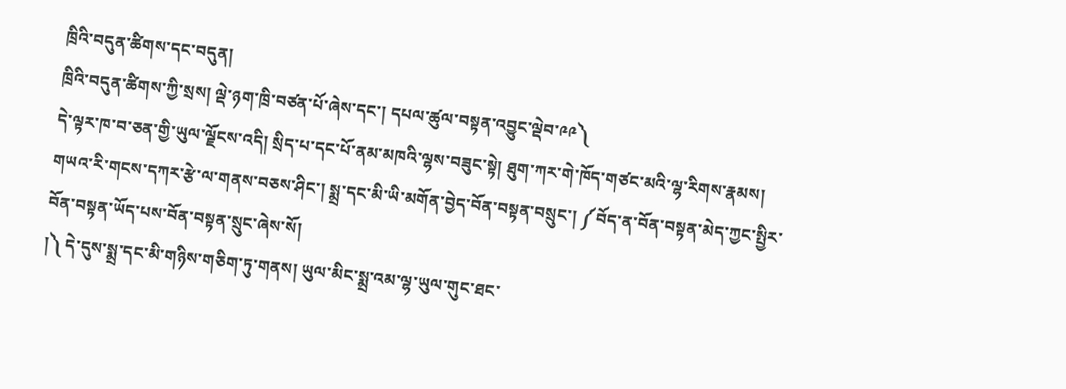ཁྲིའི་བདུན་ཚིགས་དང་བདུན།
ཁྲིའི་བདུན་ཚིགས་ཀྱི་སྲས། ལྡེ་ཉག་ཁྲི་བཙན་པོ་ཞེས་དང་། དཔལ་ཚུལ་བསྟན་འབྱུང་ལྡེབ་༩༩༽
དེ་ལྟར་ཁ་བ་ཅན་གྱི་ཡུལ་ལྗོངས་འདི། སྲིད་པ་དང་པོ་ནམ་མཁའི་ལྷས་བཟུང་སྟེ། ཐུག་ཀར་གེ་ཁོད་གཙང་མའི་ལྷ་རིགས་རྣམས།
གཡའ་རི་གངས་དཀར་རྩེ་ལ་གནས་བཅས་ཤིང་། སྨྲ་དང་མི་ཡི་མགོན་བྱེད་བོན་བསྟན་བསྲུང་། ༼བོད་ན་བོན་བསྟན་མེད་ཀྱང་སྤྱིར་བོན་བསྟན་ཡོད་པས་བོན་བསྟན་སྲུང་ཞེས་སོ།
།༽ དེ་དུས་སྨྲ་དང་མི་གཉིས་གཅིག་ཏུ་གནས། ཡུལ་མིང་སྨྲ་འམ་ལྷ་ཡུལ་གུང་ཐང་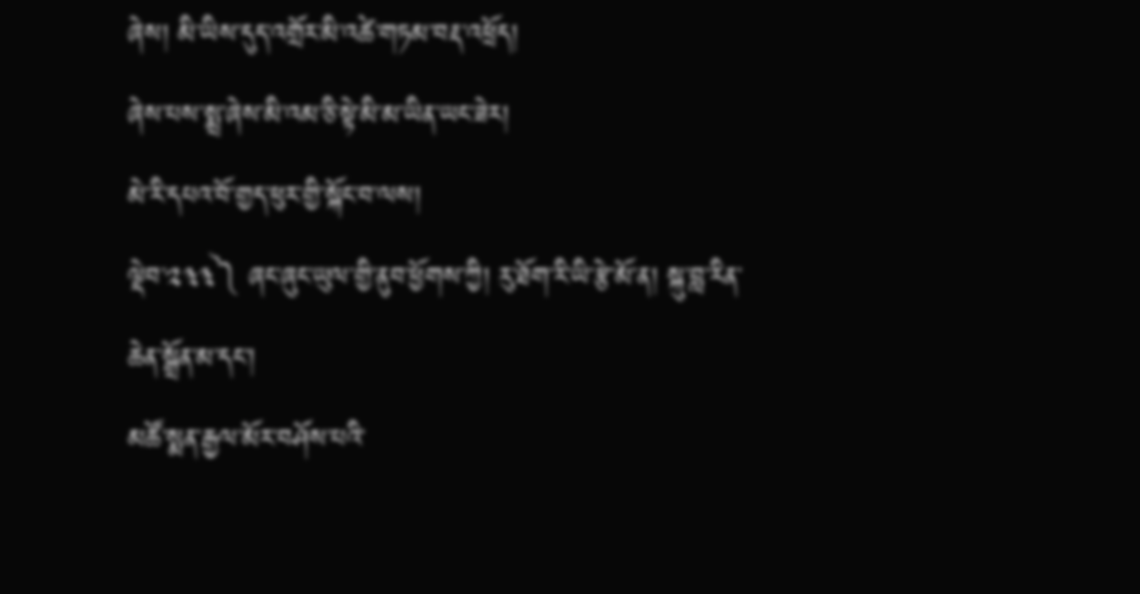ཞེས། མི་ཡིས་དུད་འགྲོར་མི་འཚེ་གཏམ་བརྡ་འཕྲོད།
ཞེས་པས་སྨྲ་ཞེས་མི་འམ་ཅི་སྟེ་མི་མ་ཡིན་ཡང་ཟེར།
མེ་རི་དཔའ་བོ་གྱད་ཕུར་གྱི་སྐོང་བ་ལས།
ལྡེབ་༢༣༣༽ ཞང་ཞུང་ཡུལ་གྱི་ནུབ་ཕྱོགས་ཀྱི། རུ་ཐོག་རི་ཡི་རྩེ་མོ་ན། སྐུ་བླ་རིན་ཆེན་སྒྲོན་མ་དང་།
མཚོ་སྨན་རྒྱལ་མོར་བཤོས་པའི་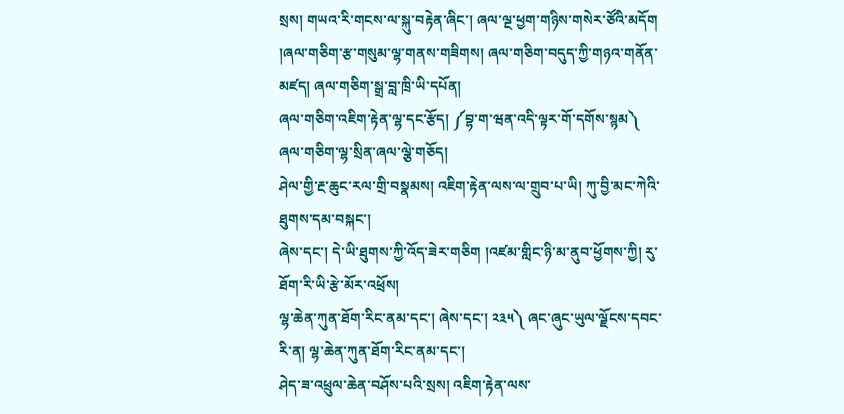སྲས། གཡའ་རི་གངས་ལ་སྐུ་བརྟེན་ཞིང་། ཞལ་ལྔ་ཕྱག་གཉིས་གསེར་ཙོའི་མདོག
།ཞལ་གཅིག་རྩ་གསུམ་ལྷ་གནས་གཟིགས། ཞལ་གཅིག་བདུད་ཀྱི་གཉའ་གནོན་མཛད། ཞལ་གཅིག་སྒྲ་བླ་ཁྲི་ཡི་དཔོན།
ཞལ་གཅིག་འཇིག་རྟེན་ལྷ་དང་རྩོད། ༼བྷ་ག་ཝན་འདི་ལྟར་གོ་དགོས་སྙམ༽ ཞལ་གཅིག་ལྷ་སྲིན་ཞལ་ལྕེ་གཅོད།
ཤེལ་གྱི་རྔ་ཆུང་རལ་གྲི་བསྣམས། འཇིག་རྟེན་ལས་ལ་གྲུབ་པ་ཡི། ཀུ་བྱི་མང་ཀེའི་ཐུགས་དམ་བསྐང་།
ཞེས་དང་། དེ་ཡི་ཐུགས་ཀྱི་འོད་ཟེར་གཅིག །འཛམ་གླིང་ཉི་མ་ནུབ་ཕྱོགས་ཀྱི། རུ་ཐོག་རི་ཡི་རྩེ་མོར་འཕྲོས།
ལྷ་ཆེན་ཀུན་ཐོག་རིང་ནམ་དང་། ཞེས་དང་། ༢༣༥༽ ཞང་ཞུང་ཡུལ་ལྗོངས་དབང་རི་ན། ལྷ་ཆེན་ཀུན་ཐོག་རིང་ནམ་དང་།
ཤེད་ཟ་འཕྲུལ་ཆེན་བཤོས་པའི་སྲས། འཇིག་རྟེན་ལས་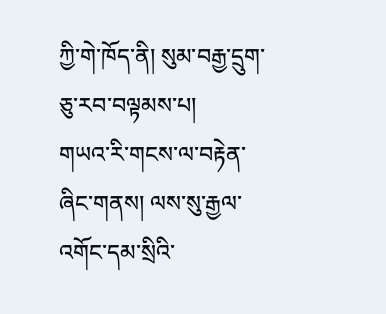ཀྱི་གེ་ཁོད་ནི། སུམ་བརྒྱ་དྲུག་ཅུ་རབ་བལྟམས་པ།
གཡའ་རི་གངས་ལ་བརྟེན་ཞིང་གནས། ལས་སུ་རྒྱལ་འགོང་དམ་སྲིའི་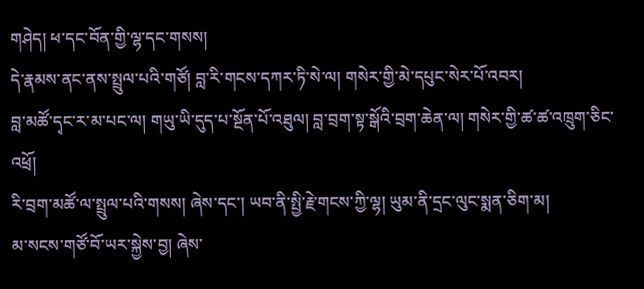གཤེད། ཕ་དང་བོན་གྱི་ལྷ་དང་གསས།
དེ་རྣམས་ནང་ནས་སྤྲུལ་པའི་གཙོ། བླ་རི་གངས་དཀར་ཏི་སེ་ལ། གསེར་གྱི་མེ་དཔུང་སེར་པོ་འབར།
བླ་མཚོ་དྭང་ར་མ་པང་ལ། གཡུ་ཡི་དུད་པ་སྔོན་པོ་འཐུལ། བླ་བྲག་སྟ་སྒོའི་བྲག་ཆེན་ལ། གསེར་གྱི་ཚ་ཚ་འཁྲུག་ཅིང་འཕྲོ།
རི་བྲག་མཚོ་ལ་སྤྲུལ་པའི་གསས། ཞེས་དང་། ཡབ་ནི་སྤྱི་རྗེ་གངས་ཀྱི་ལྷ། ཡུམ་ནི་དྲང་ལུང་སྨན་ཅིག་མ།
མ་སངས་གཙོ་བོ་ཡར་སྐྱེས་བྱ། ཞེས་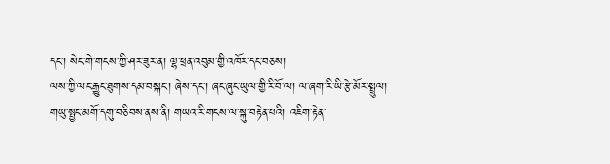དང་། སེང་གེ་གངས་ཀྱི་ཤར་ཟུར་ན། ལྷ་ཕྲན་འབུམ་གྱི་འཁོར་དང་བཅས།
ལས་ཀྱི་ལང་རྒྱུང་ཐུགས་དམ་བསྐང་། ཞེས་དང་། ཞང་ཞུང་ཡུལ་གྱི་རི་བོ་ལ། ལ་ཞག་རི་ཡི་རྩེ་མོར་སྤྲུལ།
གཡུ་སྤྱང་མགོ་དགུ་བཅིབས་ནས་ནི། གཡའ་རི་གངས་ལ་སྐུ་བརྟེན་པའི། འཇིག་རྟེན་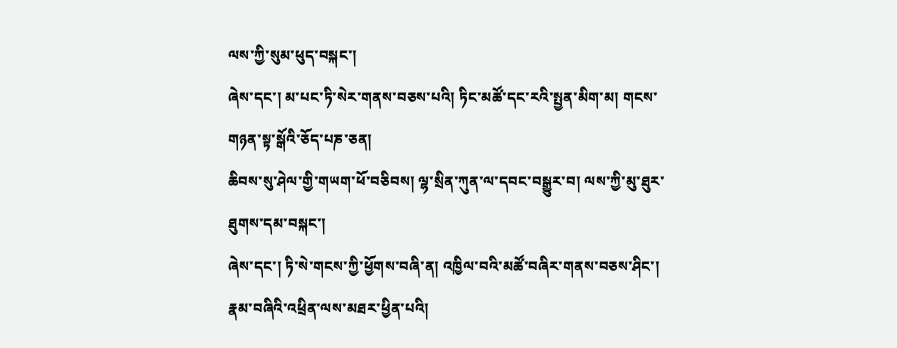ལས་ཀྱི་སུམ་ཕུད་བསྐང་།
ཞེས་དང་། མ་པང་ཏི་སེར་གནས་བཅས་པའི། ཏིང་མཚོ་དང་རའི་སྤྱན་མིག་མ། གངས་གཉན་སྟ་སྒོའི་ཅོད་པཎ་ཅན།
ཆིབས་སུ་ཤེལ་གྱི་གཡག་ཕོ་བཅིབས། ལྷ་སྲིན་ཀུན་ལ་དབང་བསྒྱུར་བ། ལས་ཀྱི་མུ་ཐུར་ཐུགས་དམ་བསྐང་།
ཞེས་དང་། ཏི་སེ་གངས་ཀྱི་ཕྱོགས་བཞི་ན། འཁྱིལ་བའི་མཚོ་བཞིར་གནས་བཅས་ཤིང་། རྣམ་བཞིའི་འཕྲིན་ལས་མཐར་ཕྱིན་པའི།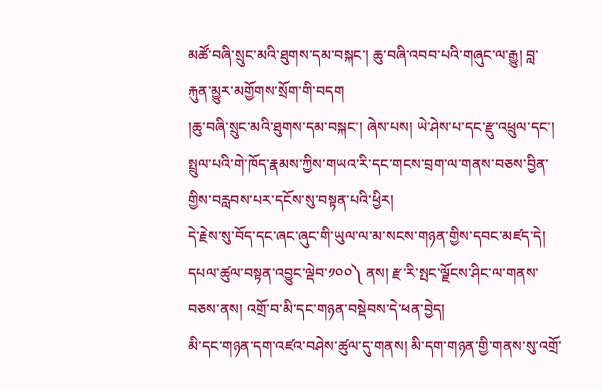མཚོ་བཞི་སྲུང་མའི་ཐུགས་དམ་བསྐང་། ཆུ་བཞི་འབབ་པའི་གཞུང་ལ་རྒྱུ། བླ་རྐུན་མྱུར་མགྱོགས་སྲོག་གི་བདག
།ཆུ་བཞི་སྲུང་མའི་ཐུགས་དམ་བསྐང་། ཞེས་པས། ཡེ་ཤེས་པ་དང་རྫུ་འཕྲུལ་དང་། སྤྲུལ་པའི་གེ་ཁོད་རྣམས་ཀྱིས་གཡའ་རི་དང་གངས་བྲག་ལ་གནས་བཅས་བྱིན་གྱིས་བརླབས་པར་དངོས་སུ་བསྟན་པའི་ཕྱིར།
དེ་རྗེས་སུ་བོད་དང་ཞང་ཞུང་གི་ཡུལ་ལ་མ་སངས་གཉན་གྱིས་དབང་མཛད་དེ།
དཔལ་ཚུལ་བསྟན་འབྱུང་ལྡེབ་༡༠༠༽ ནས། རྫ་རི་སྤང་ལྗོངས་ཤིང་ལ་གནས་བཅས་ནས། འགྲོ་བ་མི་དང་གཉན་བསྡེབས་དེ་ཕན་བྱེད།
མི་དང་གཉན་དག་འཛའ་བཤེས་ཚུལ་དུ་གནས། མི་དག་གཉན་གྱི་གནས་སུ་འགྲོ་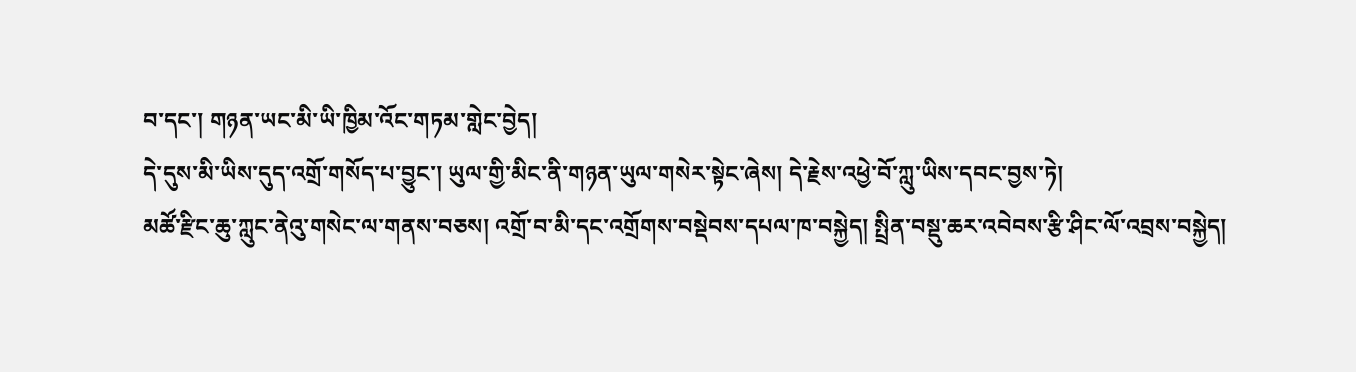བ་དང་། གཉན་ཡང་མི་ཡི་ཁྱིམ་འོང་གཏམ་གླེང་བྱེད།
དེ་དུས་མི་ཡིས་དུད་འགྲོ་གསོད་པ་བྱུང་། ཡུལ་གྱི་མིང་ནི་གཉན་ཡུལ་གསེར་སྟེང་ཞེས། དེ་རྗེས་འཕྱེ་བོ་ཀླུ་ཡིས་དབང་བྱས་ཏེ།
མཚོ་རྫིང་ཆུ་ཀླུང་ནེའུ་གསེང་ལ་གནས་བཅས། འགྲོ་བ་མི་དང་འགྲོགས་བསྡེབས་དཔལ་ཁ་བསྐྱེད། སྤྲིན་བསྡུ་ཆར་འབེབས་རྩི་ཤིང་ལོ་འབྲས་བསྐྱེད།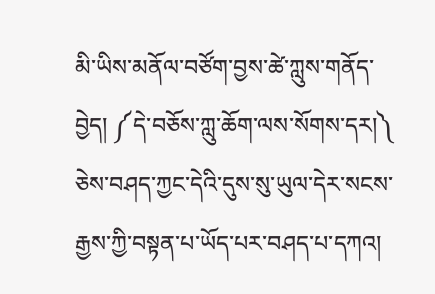མི་ཡིས་མནོལ་བཙོག་བྱས་ཚེ་ཀླུས་གནོད་བྱེད། ༼དེ་བཅོས་ཀླུ་ཆོག་ལས་སོགས་དར།༽ ཅེས་བཤད་ཀྱང་དེའི་དུས་སུ་ཡུལ་དེར་སངས་རྒྱས་ཀྱི་བསྟན་པ་ཡོད་པར་བཤད་པ་དཀའ།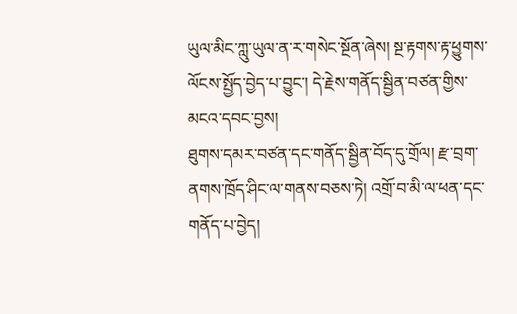ཡུལ་མིང་ཀླུ་ཡུལ་ན་ར་གསེང་སྔོན་ཞེས། སྔ་རྟགས་རྟ་ཕྱུགས་ལོངས་སྤྱོད་བྱེད་པ་བྱུང་། དེ་རྗེས་གནོད་སྦྱིན་བཙན་གྱིས་མངའ་དབང་བྱས།
ཐུགས་དམར་བཙན་དང་གནོད་སྦྱིན་བོད་དུ་གྲོལ། རྫ་བྲག་ནགས་ཁྲོད་ཤིང་ལ་གནས་བཅས་ཏེ། འགྲོ་བ་མི་ལ་ཕན་དང་གནོད་པ་བྱེད།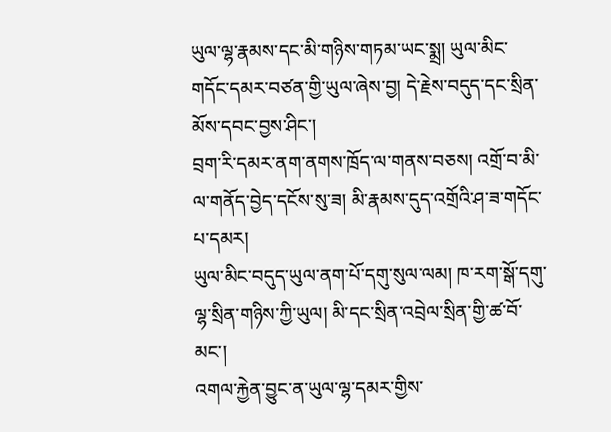ཡུལ་ལྷ་རྣམས་དང་མི་གཉིས་གཏམ་ཡང་སྨྲ། ཡུལ་མིང་གདོང་དམར་བཙན་གྱི་ཡུལ་ཞེས་བྱ། དེ་རྗེས་བདུད་དང་སྲིན་མོས་དབང་བྱས་ཤིང་།
བྲག་རི་དམར་ནག་ནགས་ཁྲོད་ལ་གནས་བཅས། འགྲོ་བ་མི་ལ་གནོད་བྱེད་དངོས་སུ་ཟ། མི་རྣམས་དུད་འགྲོའི་ཤ་ཟ་གདོང་པ་དམར།
ཡུལ་མིང་བདུད་ཡུལ་ནག་པོ་དགུ་སུལ་ལམ། ཁ་རག་སྒོ་དགུ་ལྷ་སྲིན་གཉིས་ཀྱི་ཡུལ། མི་དང་སྲིན་འབྲེལ་སྲིན་གྱི་ཚ་བོ་མང་།
འགལ་རྐྱེན་བྱུང་ན་ཡུལ་ལྷ་དམར་གྱིས་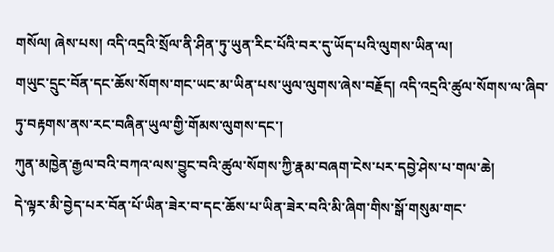གསོལ། ཞེས་པས། འདི་འདྲའི་སྲོལ་ནི་ཤིན་ཏུ་ཡུན་རིང་པོའི་བར་དུ་ཡོད་པའི་ལུགས་ཡིན་ལ།
གཡུང་དྲུང་བོན་དང་ཆོས་སོགས་གང་ཡང་མ་ཡིན་པས་ཡུལ་ལུགས་ཞེས་བརྗོད། འདི་འདྲའི་ཚུལ་སོགས་ལ་ཞིབ་ཏུ་བརྟགས་ནས་རང་བཞིན་ཡུལ་གྱི་གོམས་ལུགས་དང་།
ཀུན་མཁྱེན་རྒྱལ་བའི་བཀའ་ལས་བྱུང་བའི་ཚུལ་སོགས་ཀྱི་རྣམ་བཞག་ངེས་པར་དབྱེ་ཤེས་པ་གལ་ཆེ།
དེ་ལྟར་མི་བྱེད་པར་བོན་པོ་ཡིན་ཟེར་བ་དང་ཆོས་པ་ཡིན་ཟེར་བའི་མི་ཞིག་གིས་སྒོ་གསུམ་གང་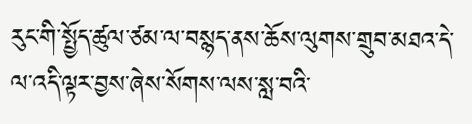རུང་གི་སྤྱོད་ཚུལ་ཙམ་ལ་བསྙད་ནས་ཆོས་ལུགས་གྲུབ་མཐའ་དེ་ལ་འདི་ལྟར་བྱས་ཞེས་སོགས་ལས་སླ་བའི་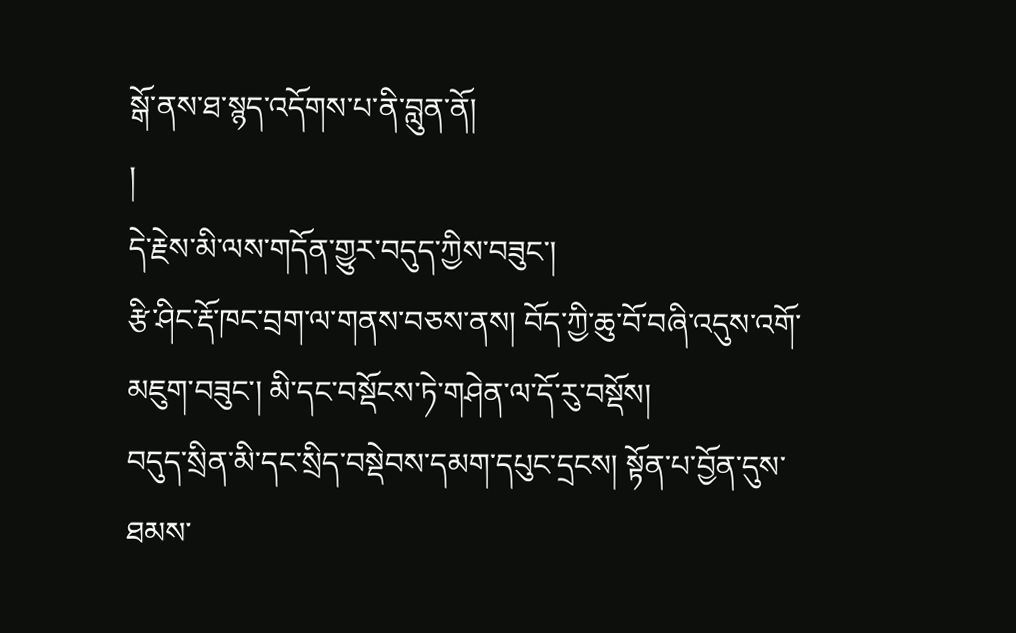སྒོ་ནས་ཐ་སྙད་འདོགས་པ་ནི་བླུན་ནོ།
།
དེ་རྗེས་མི་ལས་གདོན་གྱུར་བདུད་ཀྱིས་བཟུང་།
རྩི་ཤིང་རྡོ་ཁང་བྲག་ལ་གནས་བཅས་ནས། བོད་ཀྱི་ཆུ་བོ་བཞི་འདུས་འགོ་མཇུག་བཟུང་། མི་དང་བསྡོངས་ཏེ་གཤེན་ལ་དོ་རུ་བསྡོས།
བདུད་སྲིན་མི་དང་སྲིད་བསྡེབས་དམག་དཔུང་དྲངས། སྟོན་པ་བྱོན་དུས་ཐམས་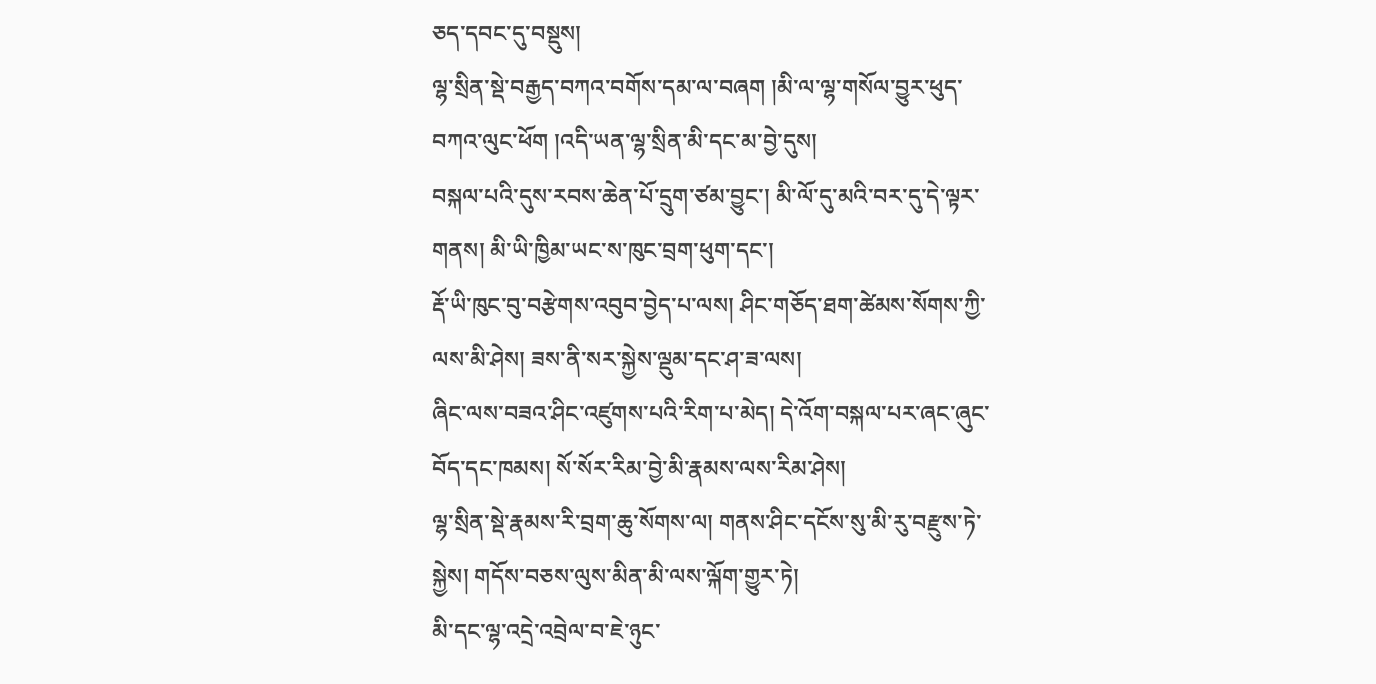ཅད་དབང་དུ་བསྡུས།
ལྷ་སྲིན་སྡེ་བརྒྱད་བཀའ་བགོས་དམ་ལ་བཞག །མི་ལ་ལྷ་གསོལ་བྱུར་ཕུད་བཀའ་ལུང་ཕོག །འདི་ཡན་ལྷ་སྲིན་མི་དང་མ་བྱེ་དུས།
བསྐལ་པའི་དུས་རབས་ཆེན་པོ་དྲུག་ཙམ་བྱུང་། མི་ལོ་དུ་མའི་བར་དུ་དེ་ལྟར་གནས། མི་ཡི་ཁྱིམ་ཡང་ས་ཁུང་བྲག་ཕུག་དང་།
རྡོ་ཡི་ཁུང་བུ་བརྩེགས་འབུབ་བྱེད་པ་ལས། ཤིང་གཅོད་ཐག་ཚེམས་སོགས་ཀྱི་ལས་མི་ཤེས། ཟས་ནི་སར་སྐྱེས་ལྡུམ་དང་ཤ་ཟ་ལས།
ཞིང་ལས་བཟའ་ཤིང་འཛུགས་པའི་རིག་པ་མེད། དེ་འོག་བསྐལ་པར་ཞང་ཞུང་བོད་དང་ཁམས། སོ་སོར་རིམ་བྱེ་མི་རྣམས་ལས་རིམ་ཤེས།
ལྷ་སྲིན་སྡེ་རྣམས་རི་བྲག་ཆུ་སོགས་ལ། གནས་ཤིང་དངོས་སུ་མི་རུ་བརྫུས་ཏེ་སྐྱེས། གདོས་བཅས་ལུས་མིན་མི་ལས་ལྐོག་གྱུར་ཏེ།
མི་དང་ལྷ་འདྲེ་འབྲེལ་བ་ཇེ་ཉུང་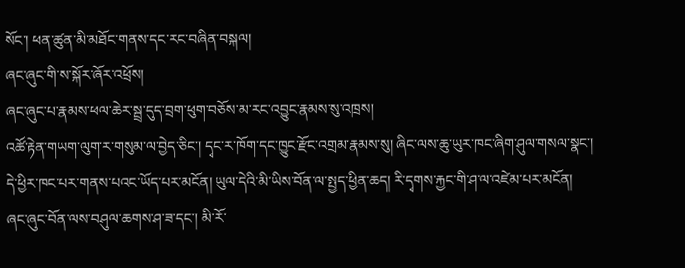སོང་། ཕན་ཚུན་མི་མཐོང་གནས་དང་རང་བཞིན་བསྐལ།
ཞང་ཞུང་གི་ས་སྐོར་ཞོར་འཕྲོས།
ཞང་ཞུང་པ་རྣམས་ཕལ་ཆེར་སྦྲ་དུད་བྲག་ཕུག་བཅོས་མ་རང་འབྱུང་རྣམས་སུ་འཁྲས།
འཚོ་རྟེན་གཡག་ལུག་ར་གསུམ་ལ་བྱེད་ཅིང་། དྭང་ར་ཁོག་དང་ཁྱུང་རྫོང་འགྲམ་རྣམས་སུ། ཞིང་ལས་ཆུ་ཡུར་ཁང་ཞིག་ཤུལ་གསལ་སྣང་།
དེ་ཕྱིར་ཁང་པར་གནས་པའང་ཡོད་པར་མངོན། ཡུལ་དེའི་མི་ཡིས་བོན་ལ་སྤྱད་ཕྱིན་ཆད། རི་དྭགས་རྐྱང་གི་ཤ་ལ་འཛེམ་པར་མངོན།
ཞང་ཞུང་བོན་ལས་བཤུལ་ཆགས་ཤ་ཟ་དང་། མི་རོ་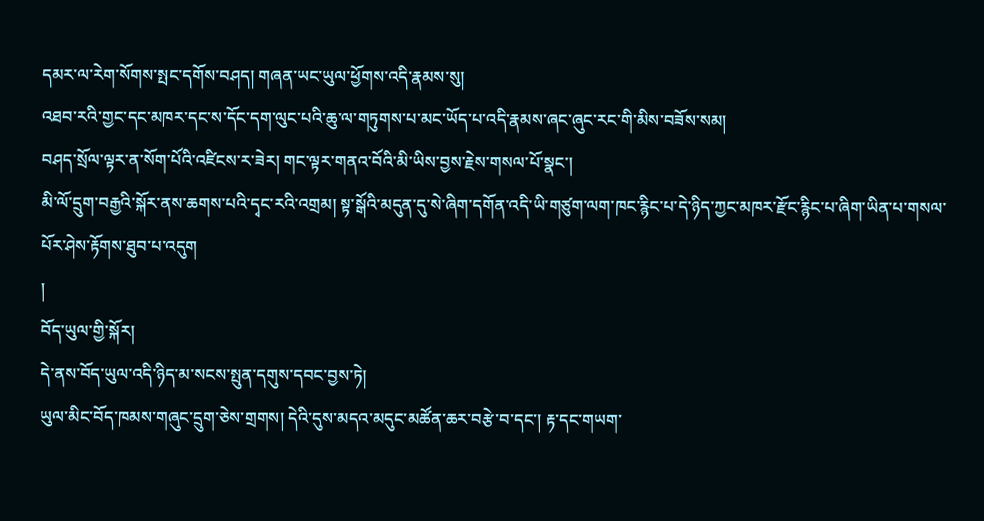དམར་ལ་རེག་སོགས་སྤང་དགོས་བཤད། གཞན་ཡང་ཡུལ་ཕྱོགས་འདི་རྣམས་སུ།
འཐབ་རའི་གྱང་དང་མཁར་དང་ས་དོང་དག་ལུང་པའི་ཆུ་ལ་གཏུགས་པ་མང་ཡོད་པ་འདི་རྣམས་ཞང་ཞུང་རང་གི་མིས་བཟོས་སམ།
བཤད་སྲོལ་ལྟར་ན་སོག་པོའི་འཛིངས་ར་ཟེར། གང་ལྟར་གནའ་བོའི་མི་ཡིས་བྱས་རྗེས་གསལ་པོ་སྣང་།
མི་ལོ་དྲུག་བརྒྱའི་སྐོར་ནས་ཆགས་པའི་དྭང་རའི་འགྲམ། སྟ་སྒོའི་མདུན་དུ་སེ་ཞིག་དགོན་འདི་ཡི་གཙུག་ལག་ཁང་རྙིང་པ་དེ་ཉིད་ཀྱང་མཁར་རྫོང་རྙིང་པ་ཞིག་ཡིན་པ་གསལ་པོར་ཤེས་རྟོགས་ཐུབ་པ་འདུག
།
བོད་ཡུལ་གྱི་སྐོར།
དེ་ནས་བོད་ཡུལ་འདི་ཉིད་མ་སངས་སྤུན་དགུས་དབང་བྱས་ཏེ།
ཡུལ་མིང་བོད་ཁམས་གཞུང་དྲུག་ཅེས་གྲགས། དེའི་དུས་མདའ་མདུང་མཚོན་ཆར་བརྩེ་བ་དང་། རྟ་དང་གཡག་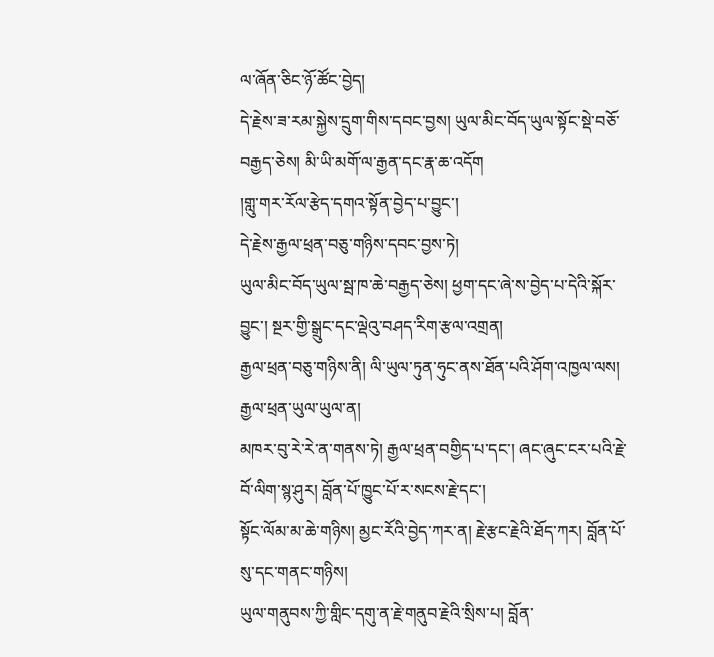ལ་ཞོན་ཅིང་ཉོ་ཚོང་བྱེད།
དེ་རྗེས་ཟ་རམ་སྐྱེས་དྲུག་གིས་དབང་བྱས། ཡུལ་མིང་བོད་ཡུལ་སྟོང་སྡེ་བཅོ་བརྒྱད་ཅེས། མི་ཡི་མགོ་ལ་རྒྱན་དང་རྣ་ཆ་འདོག
།གླུ་གར་རོལ་རྩེད་དགའ་སྟོན་བྱེད་པ་བྱུང་།
དེ་རྗེས་རྒྱལ་ཕྲན་བཅུ་གཉིས་དབང་བྱས་ཏེ།
ཡུལ་མིང་བོད་ཡུལ་སྦ་ཁ་ཆེ་བརྒྱད་ཅེས། ཕྱག་དང་ཞེ་ས་བྱེད་པ་དེའི་སྐོར་བྱུང་། སྔར་གྱི་སྒྲུང་དང་ལྡེའུ་བཤད་རིག་རྩལ་འགྲན།
རྒྱལ་ཕྲན་བཅུ་གཉིས་ནི། ལི་ཡུལ་ཏུན་ཧུང་ནས་ཐོན་པའི་ཤོག་འཁྱལ་ལས། རྒྱལ་ཕྲན་ཡུལ་ཡུལ་ན།
མཁར་བུ་རེ་རེ་ན་གནས་ཏེ། རྒྱལ་ཕྲན་བགྱིད་པ་དང་། ཞང་ཞུང་ངར་པའི་རྗེ་བོ་ལིག་སྙ་ཤུར། བློན་པོ་ཁྱུང་པོ་ར་སངས་རྗེ་དང་།
སྟོང་ལོམ་མ་ཆེ་གཉིས། མྱང་རོའི་བྱེད་ཀར་ན། རྗེ་རྩང་རྗེའི་ཐོད་ཀར། བློན་པོ་སུ་དང་གནང་གཉིས།
ཡུལ་གནུབས་ཀྱི་གླིང་དགུ་ན་རྗེ་གནུབ་རྗེའི་སྲིས་པ། བློན་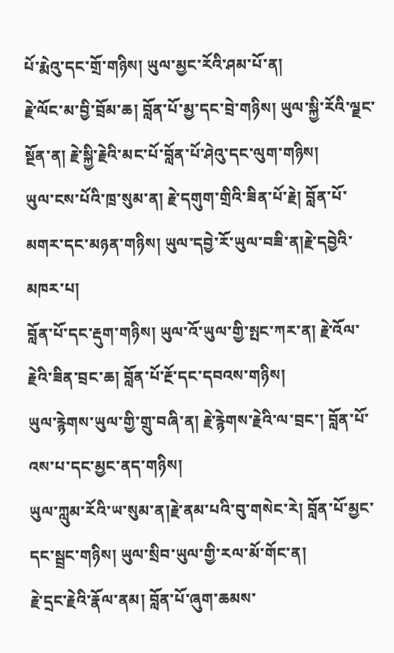པོ་རྨེའུ་དང་གྲོ་གཉིས། ཡུལ་མྱང་རོའི་ཤམ་པོ་ན།
རྗེ་ལོང་མ་བྱི་བྲོམ་ཆ། བློན་པོ་མྱ་དང་བྲེ་གཉིས། ཡུལ་སྐྱི་རོའི་ལྗང་སྔོན་ན། རྗེ་སྐྱི་རྗེའི་མང་པོ་བློན་པོ་ཤེའུ་དང་ལུག་གཉིས།
ཡུལ་ངས་པོའི་ཁྲ་སུམ་ན། རྗེ་དགུག་གྲིའི་ཟིན་པོ་རྗེ། བློན་པོ་མགར་དང་མཉན་གཉིས། ཡུལ་དབྱེ་རོ་ཡུལ་བཟི་ན།རྗེ་དབྱེའི་མཁར་པ།
བློན་པོ་དང་རྡུག་གཉིས། ཡུལ་འོ་ཡུལ་གྱི་སྤང་ཀར་ན། རྗེ་འོལ་རྗེའི་ཟིན་བྲང་ཆ། བློན་པོ་རྔོ་དང་དབའས་གཉིས།
ཡུལ་རྙེགས་ཡུལ་གྱི་གྲུ་བཞི་ན། རྗེ་རྙེགས་རྗེའི་ལ་བྲང་། བློན་པོ་འས་པ་དང་མྱང་ནད་གཉིས།
ཡུལ་ཀླུམ་རོའི་ཡ་སུམ་ན།རྗེ་ནམ་པའི་བུ་གསེང་རེ། བློན་པོ་མྱང་དང་སྦྲང་གཉིས། ཡུལ་སྲིབ་ཡུལ་གྱི་རལ་མོ་གོང་ན།
རྗེ་དྲང་རྗེའི་རྣོལ་ནམ། བློན་པོ་ཞུག་ཆམས་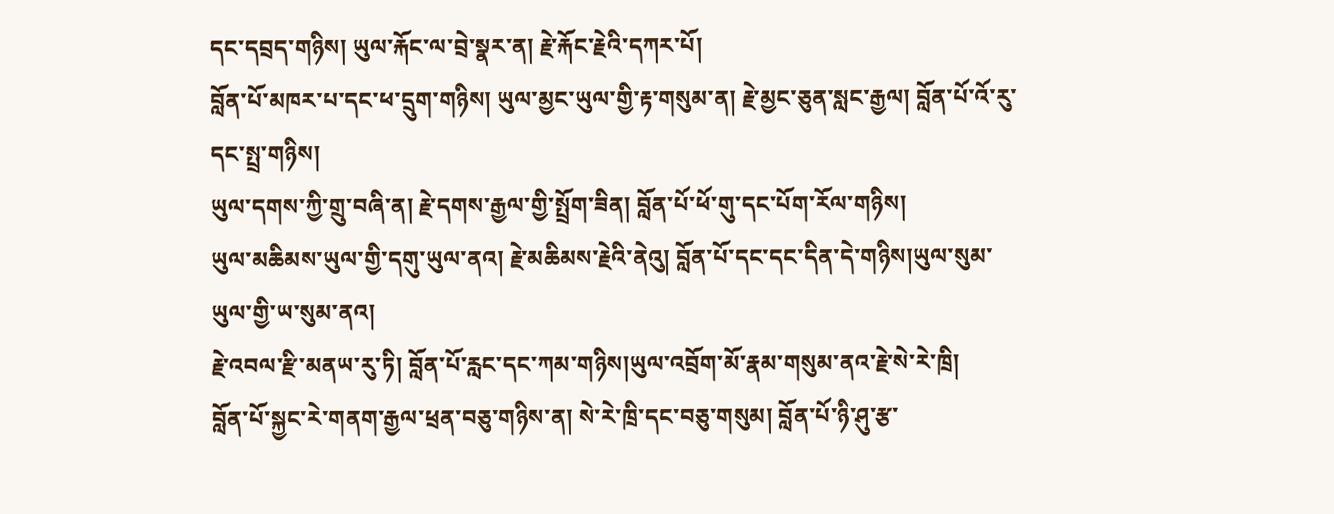དང་དབྲད་གཉིས། ཡུལ་རྐོང་ལ་བྲེ་སྣར་ན། རྗེ་རྐོང་རྗེའི་དཀར་པོ།
བློན་པོ་མཁར་པ་དང་ཕ་དྲུག་གཉིས། ཡུལ་མྱང་ཡུལ་གྱི་རྟ་གསུམ་ན། རྗེ་མྱང་ཅུན་སླང་རྒྱལ། བློན་པོ་འོ་རུ་དང་སྤྲ་གཉིས།
ཡུལ་དགས་ཀྱི་གྲུ་བཞི་ན། རྗེ་དགས་རྒྱལ་གྱི་སྤྲོག་ཟིན། བློན་པོ་ཕོ་གུ་དང་པོག་རོལ་གཉིས།
ཡུལ་མཆིམས་ཡུལ་གྱི་དགུ་ཡུལ་ནའ། རྗེ་མཆིམས་རྗེའི་ནེའུ། བློན་པོ་དང་དང་དིན་དེ་གཉིས།ཡུལ་སུམ་ཡུལ་གྱི་ཡ་སུམ་ནའ།
རྗེ་འབལ་རྫི་མནཡ་རུ་ཏི། བློན་པོ་རླང་དང་ཀམ་གཉིས།ཡུལ་འབྲོག་མོ་རྣམ་གསུམ་ནའ་རྗེ་སེ་རེ་ཁྲི།
བློན་པོ་སྐྱང་རེ་གནག་རྒྱལ་ཕྲན་བཅུ་གཉིས་ན། སེ་རེ་ཁྲི་དང་བཅུ་གསུམ། བློན་པོ་ཉི་ཤུ་རྩ་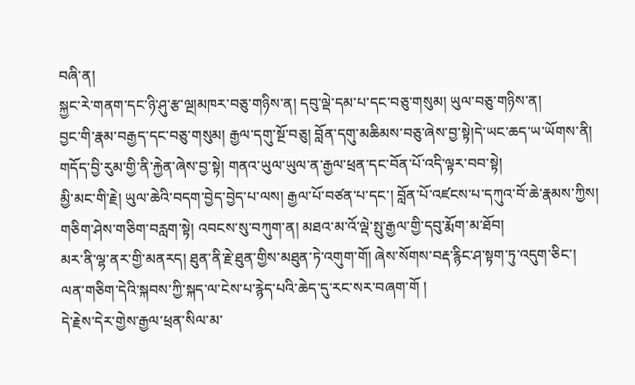བཞི་ན།
སྐྱང་རེ་གནག་དང་ཉི་ཤུ་རྩ་ལྔ།མཁར་བཅུ་གཉིས་ན། དབུ་ལྡེ་དམ་པ་དང་བཅུ་གསུམ། ཡུལ་བཅུ་གཉིས་ན།
བྱང་གི་རྣམ་བརྒྱད་དང་བཅུ་གསུམ། རྒྱལ་དགུ་སྔོ་བཅུ། བློན་དགུ་མཆིམས་བཅུ་ཞེས་བྱ་སྟེ།དེ་ཡང་ཆད་ཡ་ཡོགས་ནི།
གདོད་བྱི་རུམ་གྱི་ནི་རྐྱེན་ཞེས་བྱ་སྟེ། གནའ་ཡུལ་ཡུལ་ན་རྒྱལ་ཕྲན་དང་བོན་པོ་འདི་ལྟར་བབ་སྟེ།
མྱི་མང་གི་རྗེ། ཡུལ་ཆེའི་བདག་བྱེད་བྱེད་པ་ལས། རྒྱལ་པོ་བཙན་པ་དང་། བློན་པོ་འཛངས་པ་དཀུའ་བོ་ཆེ་རྣམས་ཀྱིས།
གཅིག་ཤེས་གཅིག་བརླག་སྟེ། འབངས་སུ་བཀུག་ན། མཐའ་མ་འོ་ལྡེ་སྤུ་རྒྱལ་གྱི་དབུ་རྨོག་མ་ཐོབ།
མར་ནི་ལྷ་ནར་གྱི་མནརད། ཐུན་ནི་རྗེ་ཐུན་གྱིས་མཐུན་ཏེ་འགུག་གོ། ཞེས་སོགས་བརྡ་རྙིང་ཤ་སྟག་ཏུ་འདུག་ཅིང་།
ལན་གཅིག་དེའི་སྐབས་ཀྱི་སྐད་ལ་ངེས་པ་རྙེད་པའི་ཆེད་དུ་རང་སར་བཞག་གོ །
དེ་རྗེས་དེར་གྱེས་རྒྱལ་ཕྲན་སིལ་མ་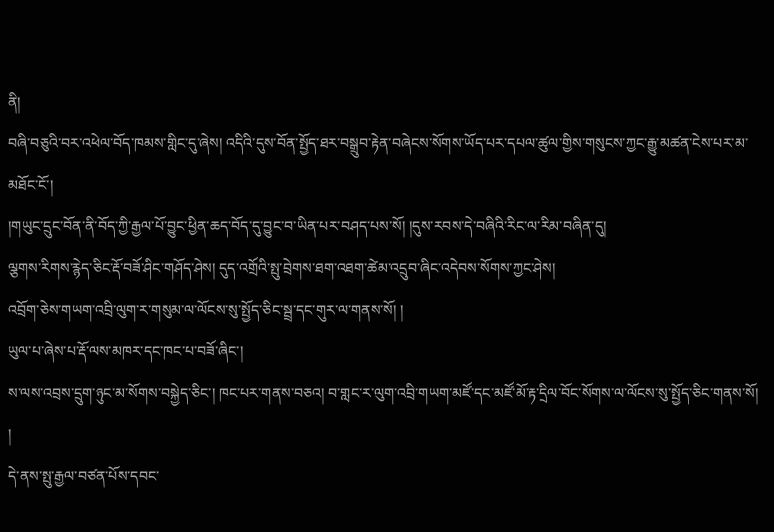ནི།
བཞི་བཅུའི་བར་འཕེལ་བོད་ཁམས་གླིང་དུ་ཞེས། འདིའི་དུས་བོན་སྤྱོད་ཐར་བསྒྲུབ་རྟེན་བཞེངས་སོགས་ཡོད་པར་དཔལ་ཚུལ་གྱིས་གསུངས་ཀྱང་རྒྱུ་མཚན་ངེས་པར་མ་མཐོང་ངོ་།
།གཡུང་དྲུང་བོན་ནི་བོད་ཀྱི་རྒྱལ་པོ་བྱུང་ཕྱིན་ཆད་བོད་དུ་བྱུང་བ་ཡིན་པར་བཤད་པས་སོ། །དུས་རབས་དེ་བཞིའི་རིང་ལ་རིམ་བཞིན་དུ།
ལྕགས་རིགས་རྙེད་ཅིང་རྡོ་བཟོ་ཤིང་གཤོད་ཤེས། དུད་འགྲོའི་སྤུ་བྲེགས་ཐག་འཐག་ཚེམ་འདྲུབ་ཞིང་འདེབས་སོགས་ཀྱང་ཤེས།
འབྲོག་ཅེས་གཡག་འབྲི་ལུག་ར་གསུམ་ལ་ལོངས་སུ་སྤྱོད་ཅིང་སྦྲ་དང་གུར་ལ་གནས་སོ། །
ཡུལ་པ་ཞེས་པ་རྡོ་ལས་མཁར་དང་ཁང་པ་བཟོ་ཞིང་།
ས་ལས་འབྲས་དྲུག་ཉུང་མ་སོགས་བསྐྱེད་ཅིང་། ཁང་པར་གནས་བཅའ། བ་གླང་ར་ལུག་འབྲི་གཡག་མཛོ་དང་མཛོ་མོ་རྟ་དྲིལ་བོང་སོགས་ལ་ལོངས་སུ་སྤྱོད་ཅིང་གནས་སོ།
།
དེ་ནས་སྤུ་རྒྱལ་བཙན་པོས་དབང་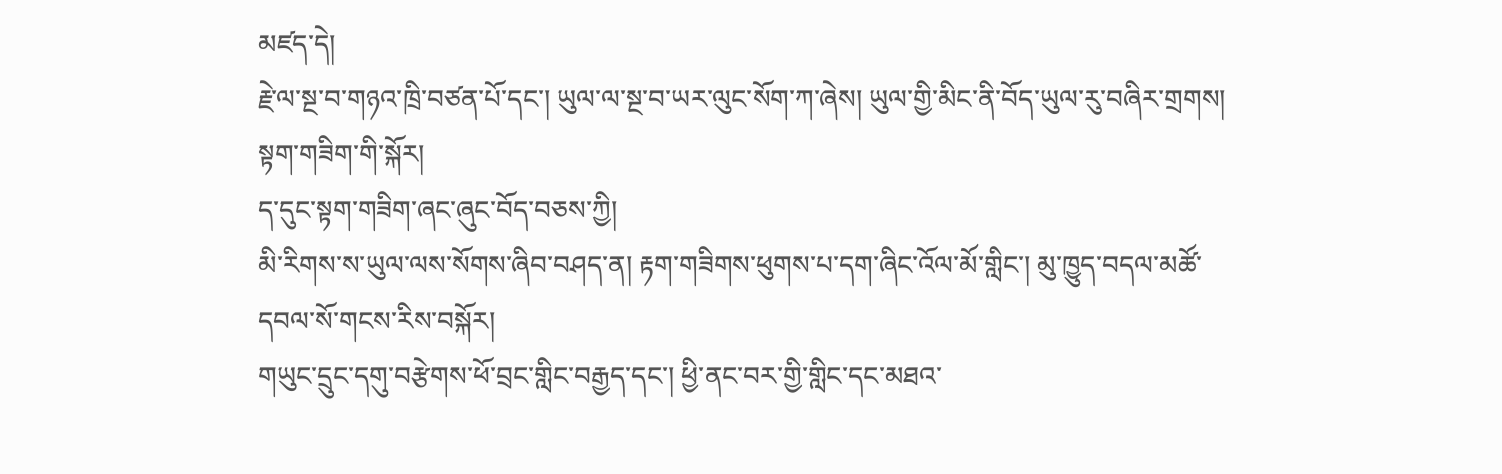མཛད་དེ།
རྗེ་ལ་སྔ་བ་གཉའ་ཁྲི་བཙན་པོ་དང་། ཡུལ་ལ་སྔ་བ་ཡར་ལུང་སོག་ཀ་ཞེས། ཡུལ་གྱི་མིང་ནི་བོད་ཡུལ་རུ་བཞིར་གྲགས།
སྟག་གཟིག་གི་སྐོར།
ད་དུང་སྟག་གཟིག་ཞང་ཞུང་བོད་བཅས་ཀྱི།
མི་རིགས་ས་ཡུལ་ལས་སོགས་ཞིབ་བཤད་ན། རྟག་གཟིགས་ཕུགས་པ་དག་ཞིང་འོལ་མོ་གླིང་། མུ་ཁྱུད་བདལ་མཚོ་དབལ་སོ་གངས་རིས་བསྐོར།
གཡུང་དྲུང་དགུ་བརྩེགས་ཕོ་བྲང་གླིང་བརྒྱད་དང་། ཕྱི་ནང་བར་གྱི་གླིང་དང་མཐའ་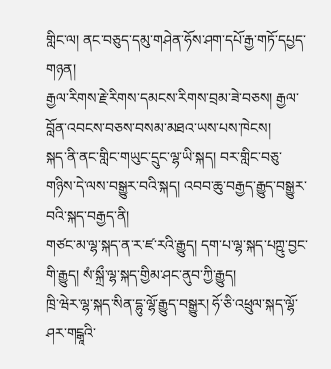གླིང་ལ། ནང་བཅུད་དམུ་གཤེན་ཧོས་ཤག་དཔོ་རྒྱ་གཏོ་དཔྱད་གཉན།
རྒྱལ་རིགས་རྗེ་རིགས་དམངས་རིགས་བྲམ་ཟེ་བཅས། རྒྱལ་བློན་འབངས་བཅས་བསམ་མཐའ་ཡས་པས་ཁེངས།
སྐད་ནི་ནང་གླིང་གཡུང་དྲུང་ལྷ་ཡི་སྐད། བར་གླིང་བཅུ་གཉིས་དེ་ལས་བསྒྱུར་བའི་སྐད། འབབ་ཆུ་བརྒྱད་རྒྱུད་བསྒྱུར་བའི་སྐད་བརྒྱད་ནི།
གཙང་མ་ལྷ་སྐད་ན་ར་ཛ་རའི་རྒྱུད། དག་པ་ལྷ་སྐད་པཀྵུ་བྱང་གི་རྒྱུད། སཾ་སྐྲྀ་ལྷ་སྐད་གྱིམ་ཤང་ནུབ་ཀྱི་རྒྱུད།
ཁྲི་ཝེར་ལྷ་སྐད་སིན་དྷུ་ལྷོ་རྒྱུད་བསྒྱུར། ཧོ་ཅི་འཕྲུལ་སྐད་ལྷོ་ཤར་གངྒཱའི་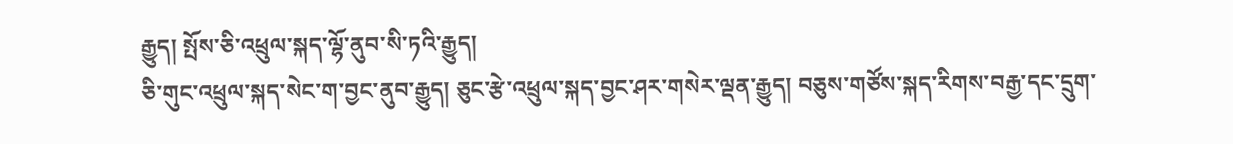རྒྱུད། སྤོས་ཅི་འཕྲུལ་སྐད་ལྷོ་ནུབ་སི་ཏའི་རྒྱུད།
ཅི་གུང་འཕྲུལ་སྐད་སེང་ག་བྱང་ནུབ་རྒྱུད། ཅུང་རྩེ་འཕྲུལ་སྐད་བྱང་ཤར་གསེར་ལྡན་རྒྱུད། བཅུས་གཙོས་སྐད་རིགས་བརྒྱ་དང་དྲུག་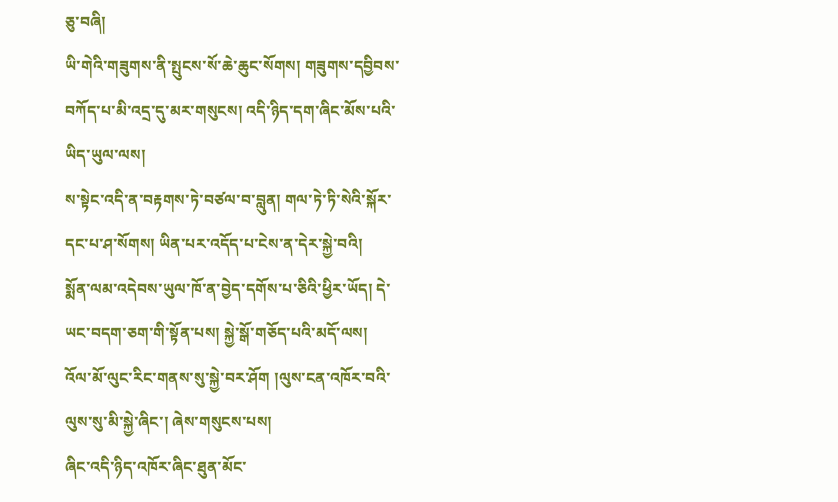ཅུ་བཞི།
ཡི་གེའི་གཟུགས་ནི་སྤུངས་སོ་ཆེ་ཆུང་སོགས། གཟུགས་དབྱིབས་བཀོད་པ་མི་འདྲ་དུ་མར་གསུངས། འདི་ཉིད་དག་ཞིང་མོས་པའི་ཡིད་ཡུལ་ལས།
ས་སྟེང་འདི་ན་བརྟགས་ཏེ་བཙལ་བ་བླུན། གལ་ཏེ་ཏི་སེའི་སྐོར་དང་པ་ཤ་སོགས། ཡིན་པར་འདོད་པ་ངེས་ན་དེར་སྐྱེ་བའི།
སྨོན་ལམ་འདེབས་ཡུལ་ཁོ་ན་བྱེད་དགོས་པ་ཅིའི་ཕྱིར་ཡོད། དེ་ཡང་བདག་ཅག་གི་སྟོན་པས། སྐྱེ་སྒོ་གཅོད་པའི་མདོ་ལས།
འོལ་མོ་ལུང་རིང་གནས་སུ་སྐྱེ་བར་ཤོག །ལུས་ངན་འཁོར་བའི་ལུས་སུ་མི་སྐྱེ་ཞིང་། ཞེས་གསུངས་པས།
ཞིང་འདི་ཉིད་འཁོར་ཞིང་ཐུན་མོང་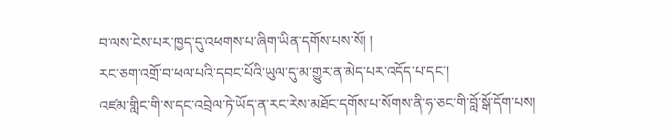བ་ལས་ངེས་པར་ཁྱད་དུ་འཕགས་པ་ཞིག་ཡིན་དགོས་པས་སོ། །
རང་ཅག་འགྲོ་བ་ཕལ་པའི་དབང་པོའི་ཡུལ་དུ་མ་གྱུར་ན་མེད་པར་འདོད་པ་དང་།
འཛམ་གླིང་གི་ས་དང་འབྲེལ་ཏེ་ཡོད་ན་རང་རེས་མཐོང་དགོས་པ་སོགས་ནི་ཧ་ཅང་གི་བློ་སྒོ་དོག་པས།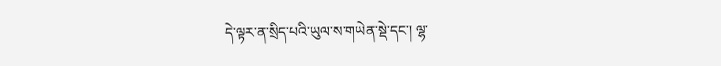དེ་ལྟར་ན་སྲིད་པའི་ཡུལ་ས་གཡེན་སྡེ་དང་། ལྷ་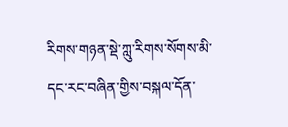རིགས་གཉན་སྡེ་ཀླུ་རིགས་སོགས་མི་དང་རང་བཞིན་གྱིས་བསྐལ་དོན་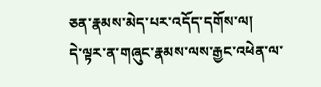ཅན་རྣམས་མེད་པར་འདོད་དགོས་ལ།
དེ་ལྟར་ན་གཞུང་རྣམས་ལས་རྒྱང་འཕེན་ལ་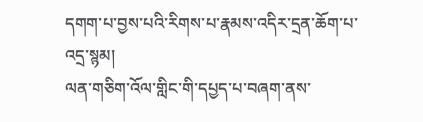དགག་པ་བྱས་པའི་རིགས་པ་རྣམས་འདིར་དྲན་ཆོག་པ་འདྲ་སྙམ།
ལན་གཅིག་འོལ་གླིང་གི་དཔྱད་པ་བཞག་ནས་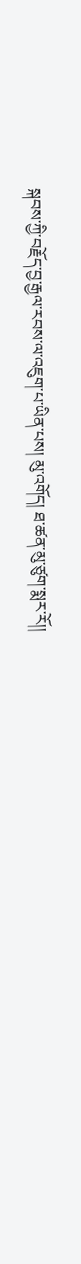སྐབས་ཀྱི་བརྗོད་བྱ་རྒྱལ་རབས་ལ་འཇུག་པ་ཡིན་པས། མུ་འགོད། ཐ་ཚན་མུ་ཙུག་སྨར་རོ།།